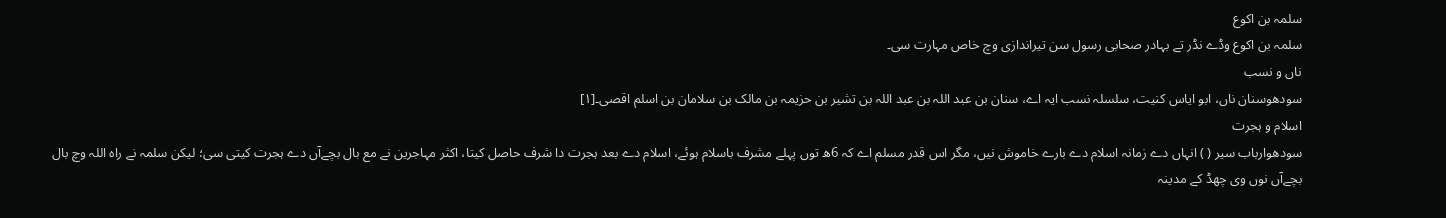سلمہ بن اکوع
سلمہ بن اکوع وڈے نڈر تے بہادر صحابی رسول سن تیراندازی وچ خاص مہارت سی۔
ناں و نسب
سودھوسنان ناں، ابو ایاس کنیت، سلسلہ نسب ایہ اے، سنان بن عبد اللہ بن عبد اللہ بن تشیر بن حزیمہ بن مالک بن سلامان بن اسلم اقصی۔[۱]
اسلام و ہجرت
سودھوارباب سیر ( ) انہاں دے زمانہ اسلام دے بارے خاموش نيں، مگر اس قدر مسلم اے کہ 6ھ توں پہلے مشرف باسلام ہوئے، اسلام دے بعد ہجرت دا شرف حاصل کيتا، اکثر مہاجرین نے مع بال بچےآں دے ہجرت کيتی سی؛ لیکن سلمہ نے راہ اللہ وچ بال بچےآں نوں وی چھڈ کے مدینہ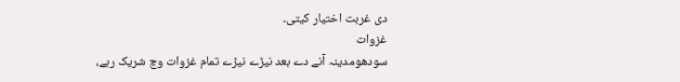دی غربت اختیار کيتی۔
غزوات
سودھومدینہ آنے دے بعد نیڑے نیڑے تمام غزوات وچ شریک رہے،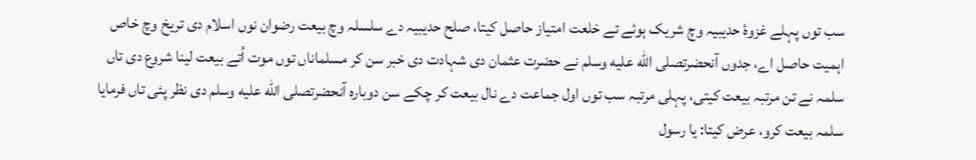سب توں پہلے غزوۂ حدیبیہ وچ شریک ہوئے تے خلعت امتیاز حاصل کيتا، صلح حدیبیہ دے سلسلہ وچ بیعت رضوان نوں اسلام دی تریخ وچ خاص اہمیت حاصل اے، جدوں آنحضرتصلى الله عليه وسلم نے حضرت عثمان دی شہادت دی خبر سن کر مسلماناں توں موت اُتے بیعت لینا شروع دی تاں سلمہ نے تن مرتبہ بیعت کيتی، پہلی مرتبہ سب توں اول جماعت دے نال بیعت کر چکے سن دوبارہ آنحضرتصلى الله عليه وسلم دی نظر پئی تاں فرمایا سلمہ بیعت کرو، عرض کيتا: یا رسول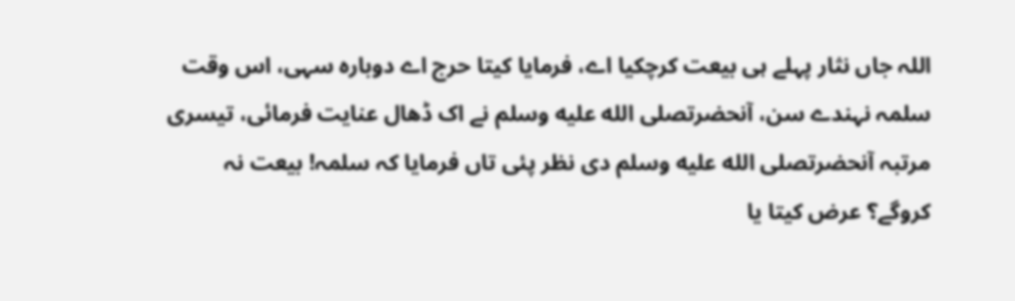اللہ جاں نثار پہلے ہی بیعت کرچکيا اے، فرمایا کيتا حرج اے دوبارہ سہی، اس وقت سلمہ نہندے سن، آنحضرتصلى الله عليه وسلم نے اک ڈھال عنایت فرمائی، تیسری مرتبہ آنحضرتصلى الله عليه وسلم دی نظر پئی تاں فرمایا کہ سلمہ! بیعت نہ کروگے؟ عرض کيتا یا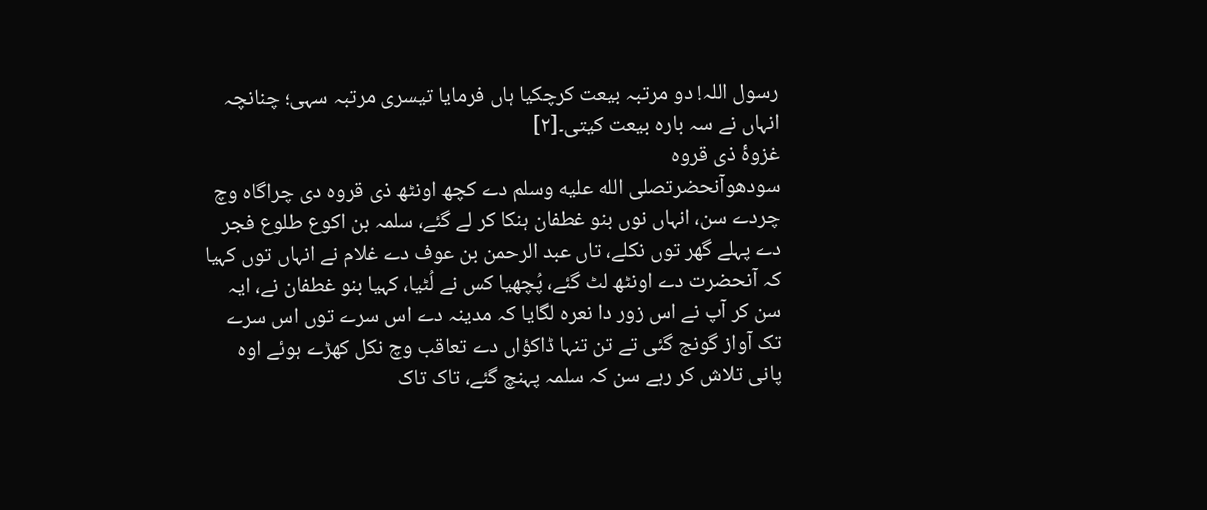رسول اللہ! دو مرتبہ بیعت کرچکيا ہاں فرمایا تیسری مرتبہ سہی؛ چنانچہ انہاں نے سہ بارہ بیعت کيتی۔[۲]
غزوۂ ذی قروہ
سودھوآنحضرتصلى الله عليه وسلم دے کچھ اونٹھ ذی قروہ دی چراگاہ وچ چردے سن، انہاں نوں بنو غطفان ہنکا کر لے گئے، سلمہ بن اکوع طلوع فجر دے پہلے گھر توں نکلے، تاں عبد الرحمن بن عوف دے غلام نے انہاں توں کہیا کہ آنحضرت دے اونٹھ لٹ گئے، پُچھیا کس نے لُٹیا، کہیا بنو غطفان نے، ایہ سن کر آپ نے اس زور دا نعرہ لگایا کہ مدینہ دے اس سرے توں اس سرے تک آواز گونج گئی تے تن تنہا ڈاکؤاں دے تعاقب وچ نکل کھڑے ہوئے اوہ پانی تلاش کر رہے سن کہ سلمہ پہنچ گئے، تاک تاک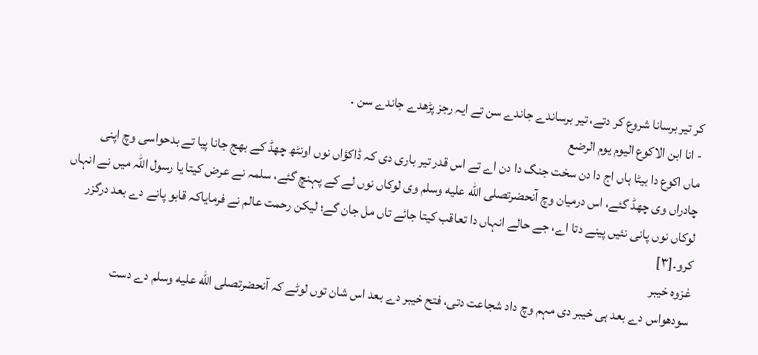کر تیر برسانا شروع کر دتے، تیر برساندے جاندے سن تے ایہ رجز پڑھدے جاندے سن ۔
- انا ابن الاکوع الیوم یوم الرضع
ماں اکوع دا بیٹا ہاں اج دا دن سخت جنگ دا دن اے تے اس قدر تیر باری دی کہ ڈاکؤاں نوں اونٹھ چھڈ کے بھج جانا پيا تے بدحواسی وچ اپنی چادراں وی چھڈ گئے، اس درمیان وچ آنحضرتصلى الله عليه وسلم وی لوکاں نوں لے کے پہنچ گئے، سلمہ نے عرض کيتا یا رسول اللہ ميں نے انہاں لوکاں نوں پانی نئيں پینے دتا اے، جے حالے انہاں دا تعاقب کيتا جائے تاں مل جان گے؛ لیکن رحمت عالم نے فرمایاکہ قابو پانے دے بعد درگزر کرو۔[۳]
غزوہ خیبر
سودھواس دے بعد ہی خیبر دی مہم وچ داد شجاعت دتی، فتح خیبر دے بعد اس شان توں لوٹے کہ آنحضرتصلى الله عليه وسلم دے دست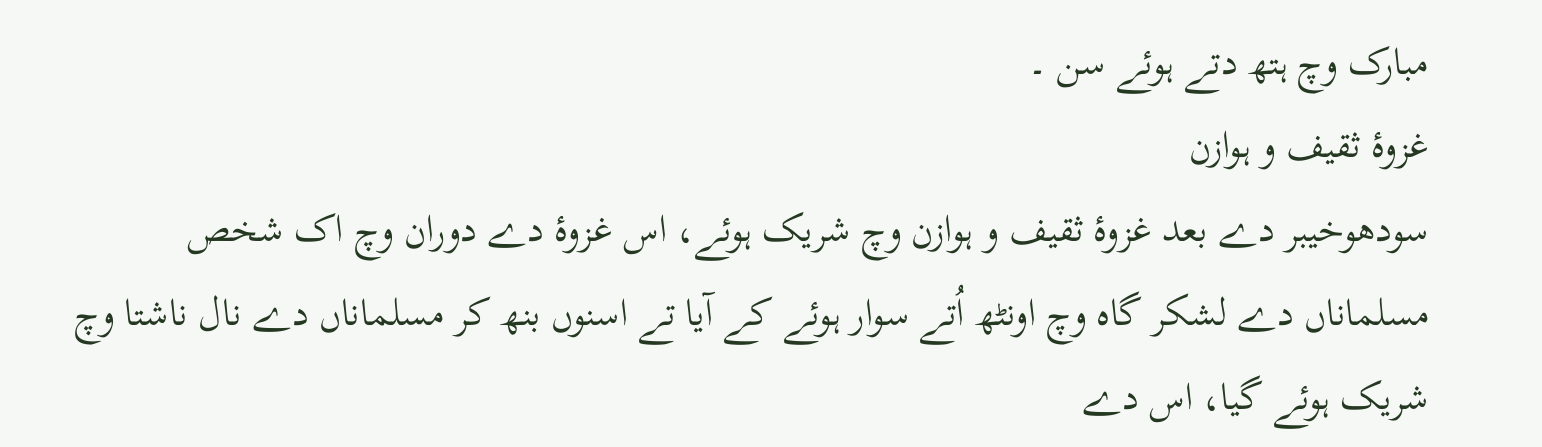مبارک وچ ہتھ دتے ہوئے سن ۔
غزوۂ ثقیف و ہوازن
سودھوخیبر دے بعد غزوۂ ثقیف و ہوازن وچ شریک ہوئے، اس غزوۂ دے دوران وچ اک شخص مسلماناں دے لشکر گاہ وچ اونٹھ اُتے سوار ہوئے کے آیا تے اسنوں بنھ کر مسلماناں دے نال ناشتا وچ شریک ہوئے گیا، اس دے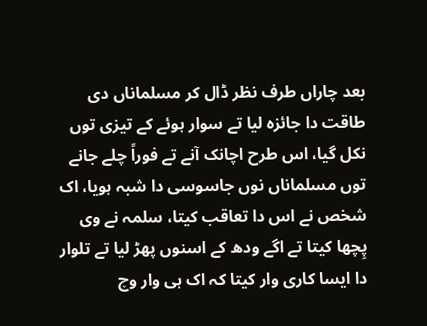بعد چاراں طرف نظر ڈال کر مسلماناں دی طاقت دا جائزہ لیا تے سوار ہوئے کے تیزی توں نکل گیا، اس طرح اچانک آنے تے فوراً چلے جانے توں مسلماناں نوں جاسوسی دا شبہ ہويا، اک شخص نے اس دا تعاقب کيتا، سلمہ نے وی پِچھا کيتا تے اگے ودھ کے اسنوں پھڑ لیا تے تلوار دا ایسا کاری وار کيتا کہ اک ہی وار وچ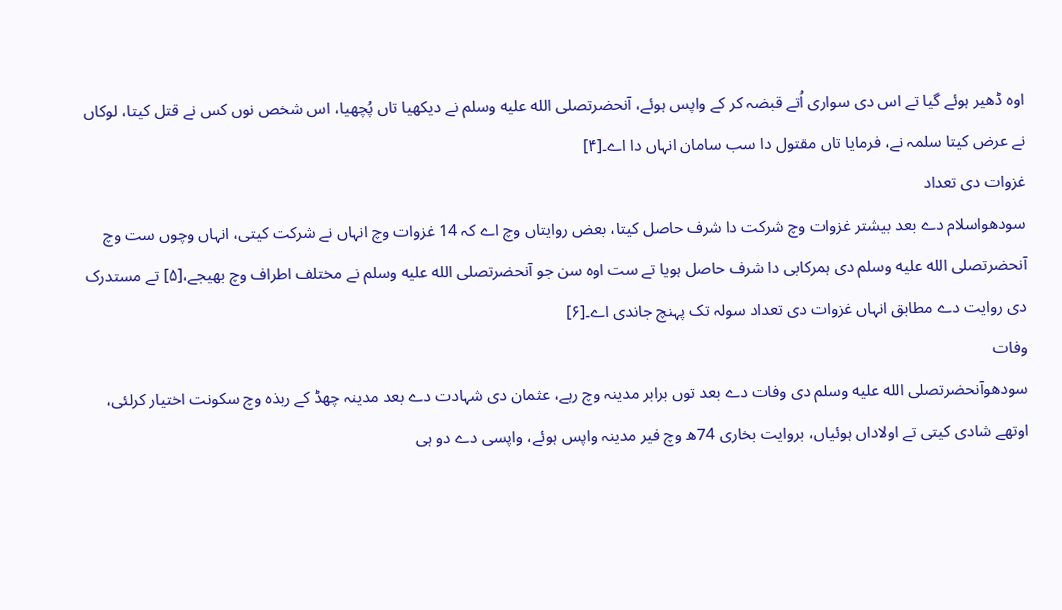اوہ ڈھیر ہوئے گیا تے اس دی سواری اُتے قبضہ کر کے واپس ہوئے، آنحضرتصلى الله عليه وسلم نے دیکھیا تاں پُچھیا، اس شخص نوں کس نے قتل کيتا، لوکاں نے عرض کيتا سلمہ نے، فرمایا تاں مقتول دا سب سامان انہاں دا اے۔[۴]
غزوات دی تعداد
سودھواسلام دے بعد بیشتر غزوات وچ شرکت دا شرف حاصل کيتا، بعض روایتاں وچ اے کہ 14 غزوات وچ انہاں نے شرکت کيتی، انہاں وچوں ست وچ آنحضرتصلى الله عليه وسلم دی ہمرکابی دا شرف حاصل ہويا تے ست اوہ سن جو آنحضرتصلى الله عليه وسلم نے مختلف اطراف وچ بھیجے،[۵] تے مستدرک دی روایت دے مطابق انہاں غزوات دی تعداد سولہ تک پہنچ جاندی اے۔[۶]
وفات
سودھوآنحضرتصلى الله عليه وسلم دی وفات دے بعد توں برابر مدینہ وچ رہے، عثمان دی شہادت دے بعد مدینہ چھڈ کے ربذہ وچ سکونت اختیار کرلئی، اوتھے شادی کيتی تے اولاداں ہوئیاں، بروایت بخاری 74ھ وچ فیر مدینہ واپس ہوئے، واپسی دے دو ہی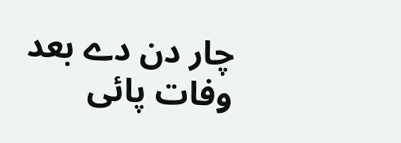چار دن دے بعد وفات پائی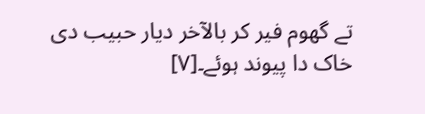تے گھوم فیر کر بالآخر دیار حبیب دی خاک دا پیوند ہوئے۔[۷]